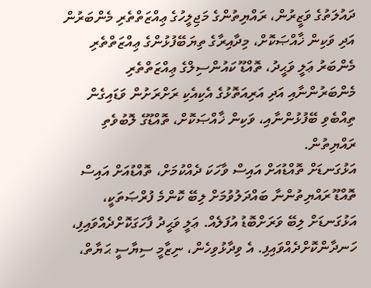ދައުލަތުގެ ވަޒީރުން، ރައްޔިތުންގެ މަޖިލީހުގެ ޢިއްޒަތްތެރި މެންބަރުން އަދި ވަކިން ޚާއްޞަކޮށް، މިދާއިރާގެ ތިޔަބޭފުޅުންގެ ޢިއްޒަތްތެރި މެންބަރު ޢަލީ ވަޙީދު، ތޮއްޑޫ ކައުންސިލްގެ ޢިއްޒަތްތެރި މެންބަރުންނާއި އަދި އަރިއަތޮޅުގެ އެކިއެކި ރަށްރަށުން ވަޑައިގެން ތިއްބެވި ބޭފުޅުންނާއި، ވަކިން ޚާއްޞަކޮށް، ތޮއްޑޫގެ ލޮބުވެތި ރައްޔިތުން.
އަޅުގަނޑަށް ތޮއްޑުއަށް އައިސް ވާހަކަ ދެއްކުމަށް، ތޮއްޑުއަށް އައިސް ތޮއްޑޫ ރައްޔިތުންނާ ބައްދަލުވުމަށް ލިބޭ ކޮންމެ ފުރްޞަތަކީ، އަޅުގަނޑަށް ލިބޭ ވަރަށްބޮޑު އުފަލެއް. ޢަލީ ވަޙީދު ފާހަގަކޮށްދެއްވައިފި، ހަނދާންކޮށްދެއްވައިފި. އެ ވިދާޅުވިހެން، ނިޒާމީ ސިޔާސީ ޙަޔާތް،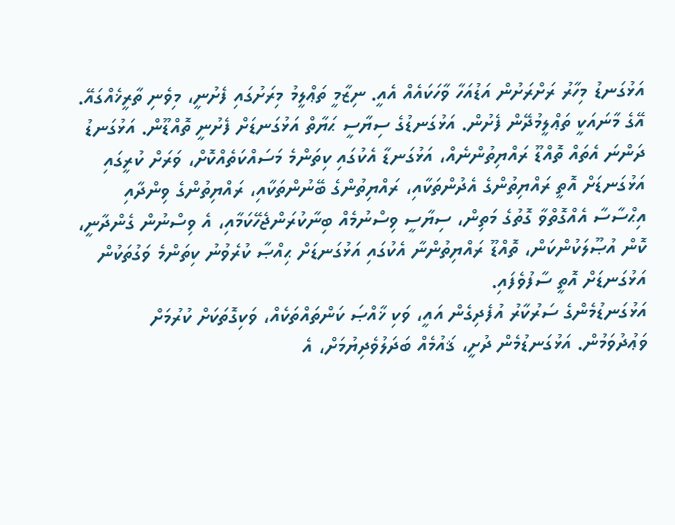އަޅުގަނޑު މިހާރު ރަށްރަށުން އަޑުއަހާ ވާހަކައެއް އެއީ. ނިޒާމީ ތަޢްލީމު މިރަށުގައި ފެށުނީ، މިވެނި ތާރީޚެއްގައޭ. އޭގެ މާނައަކީ ތަޢްލީމުދޭން ފެށުން. އަޅުގަނޑުގެ ސިޔާސީ ޙަޔާތް އަޅުގަނޑަށް ފެށުނީ ތޮއްޑޫން. އަޅުގަނޑު ދަންނަ އެތައް ތޮއްޑޫ ރައްޔިތުންނެއް، އަޅުގަނޑާ އެކުގައި ކިތަންމެ މަސައްކަތެއްކޮށް، ވަރަށް ކުރީގައި އަޅުގަނޑަށް އޮތީ ރައްޔިތުންގެ އެދުންތަކާއި، ރައްޔިތުންގެ ބޭނުންތަކާއި، ރައްޔިތުންގެ ވިންދާއި އިޙްސާސާ އެއްގޮތްވާ ގޮތުގެ މަތިން، ސިޔާސީ ވިސްނުމެއް ބިނާކުރަންޖެހޭކަމާއި، އެ ވިސްނުން ގެންދާނީ، ކޮން އުޞޫލަކުންކަން، ތޮއްޑޫ ރައްޔިތުންނާ އެކުގައި އަޅުގަނޑަށް ޙިއްޞާ ކުރެވުނު ކިތަންމެ ވަގުތަކުން އަޅުގަނޑަށް އޮތީ ސާފުވެފައި.
އަޅުގަނޑުމެންގެ ސަރުކާރު އުފެދިގެން އައީ، ވަކި ޚާއްޞަ ކަންތައްތަކެއް، ވަކިގޮތަކަށް ކުރުމަށް ވަޢުދުވަމުން. އަޅުގަނޑުމެން ދުށީ، ޤައުމެއް ބަދަލުވެދިޔުމަށް، އެ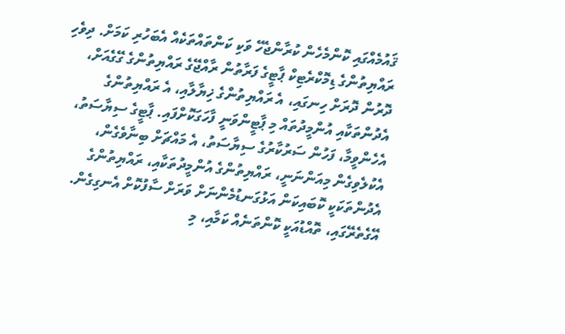ޤައުމެއްގައި ކޮންމެހެން ކުރާންޖެހޭ ވަކި ކަންތައްތަކެއް އެބަހުރި ކަމަށް. ދިވެހި ރައްޔިތުންގެ ޑިމޮކްރެޓިކް ޕާޓީގެ ފަރާތުން ރާއްޖޭގެ ރައްޔިތުންގެ ގޭގެއަށް، ދޮރުން ދޮރަށް ހިނގައި، އެ ރައްޔިތުންގެ ޚިޔާލާއި، އެ ރައްޔިތުންގެ އެދުންތަކާއި އުންމީދުތައް މި ޕާޓީންވަނީ ފާހަގަކޮށްފައި. ޕާޓީގެ ސިޔާސަތު، އެހެންވީމާ، ފަހުން ސަރުކާރުގެ ސިޔާސަތު، އެ މައްޗަށް ބިނާވެގެން، އެކުލެވިގެން މިއަންނަނީ، ރައްޔިތުންގެ އުންމީދުތަކާއި، ރައްޔިތުންގެ އެދުންތަކަކީ ކޮބައިކަން އަޅުގަނޑުމެންނަށް ވަރަށް ސާފުކޮށް އެނގިގެން. އޭގެތެރޭގައި، ތޮއްޑުއަކީ ކޮންތަނެއް ކަމާއި، މި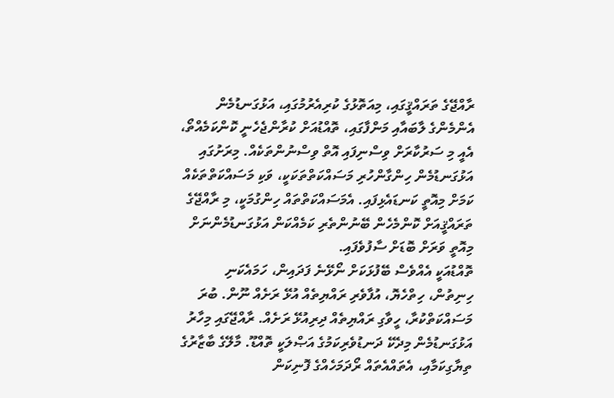ރާއްޖޭގެ ތަރައްޤީގައި، މިއަތޮޅުގެ ކުރިއެރުމުގައި، އަޅުގަނޑުމެން އެންމެންގެ ލާބައާއި މަންފާގައި، ތޮއްޑުއަށް ކުރާންޖެހެނީ ކޮންކަމެއްތޯ، އެއީ މި ސަރުކާރަށް ވިސްނިފައި އޮތް ވިސްނުންތަކެއް. މިރަށުގައި އަޅުގަނޑުމެން ހިންގާންހުރި މަސައްކަތްތަކަކީ، ވަކި މަސައްކަތްތަކެއް ކަމަށް މިއޮތީ ކަނޑައެޅިފައި. އެމަސައްކަތްތައް ހިންގުމަކީ، މި ރާއްޖޭގެ ތަރައްޤީއަށް ކޮންމެހެން ބޭނުންތެރި ކަމެއްކަން އަޅުގަނޑުމެންނަށް މިއޮތީ ވަރަށް ބޮޑަށް ސާފުވެފައި.
ތޮއްޑުއަކީ އެއްވެސް ބޭފުޅަކަށް ނޯޅޭނެ ފަދައިން، ހަމައެކަނި ހިނިތުން، ހިތްހެޔޮ، އުފާވެރި ރައްޔިތެއް އުޅޭ ރަށެއް ނޫން. ބުރަ މަސައްކަތްކުރާ، ހީވާގި ރައްޔިތެއް ދިރިއުޅޭ ރަށެއް. ރާއްޖޭގައި މިހާރު އަޅުގަނޑުމެން މިދެކޭ ދަނޑުވެރިކަމުގެ އަޞްލަކީ ތޮއްޑޫ. މާލޭގެ ބާޒާރުގެ ތިޔާގިކަމާއި، އެތައްއެތައް ރޯދަމަހެއްގެ ފޮނިކަން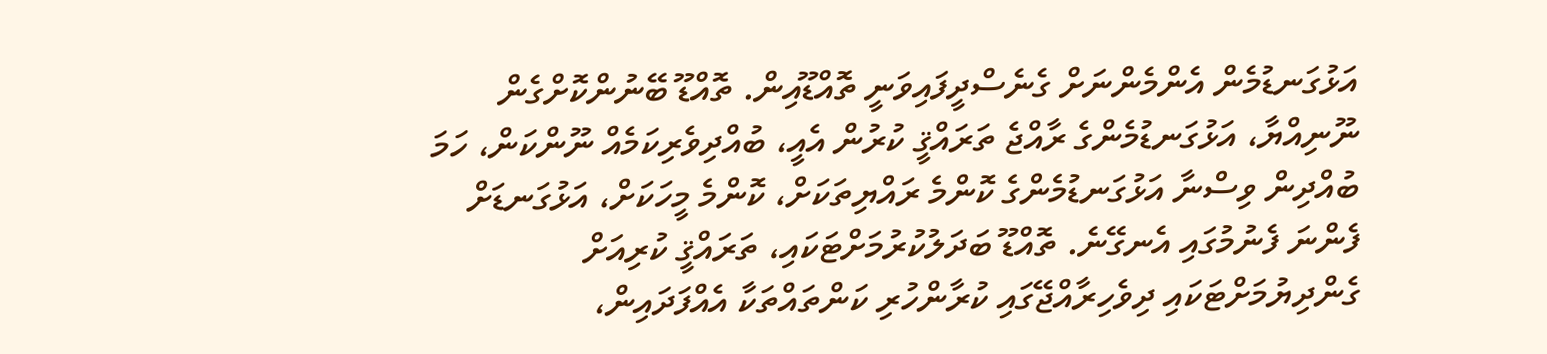އަޅުގަނޑުމެން އެންމެންނަށް ގެނެސްދީފައިވަނީ ތޮއްޑޫއިން. ތޮއްޑޫ ބޭނުންކޮށްގެން ނޫނިއްޔާ، އަޅުގަނޑުމެންގެ ރާއްޖެ ތަރައްޤީ ކުރުން އެއީ، ބުއްދިވެރިކަމެއް ނޫންކަން، ހަމަ ބުއްދިން ވިސްނާ އަޅުގަނޑުމެންގެ ކޮންމެ ރައްޔިތަކަށް، ކޮންމެ މީހަކަށް، އަޅުގަނޑަށް ފެންނަ ފެނުމުގައި އެނގޭނެ. ތޮއްޑޫ ބަދަލުކުރުމަށްޓަކައި، ތަރައްޤީ ކުރިއަށް ގެންދިޔުމަށްޓަކައި ދިވެހިރާއްޖޭގައި ކުރާންހުރި ކަންތައްތަކާ އެއްފަދައިން،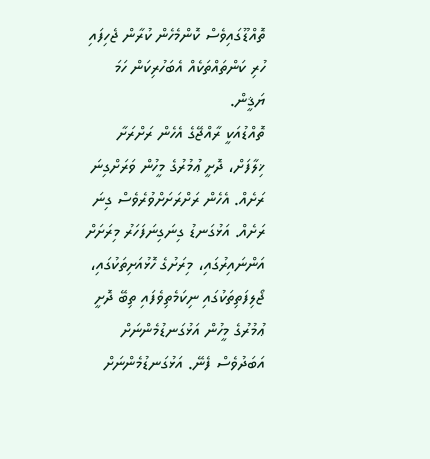ތޮއްޑޫގައިވެސް ކޮންމެހެން ކުރާން ޖެހިފައި ހުރި ކަންތައްތަކެއް އެބަހުރިކަން ހަމަ ޔަޤީން.
ތޮއްޑުއަކީ ރާއްޖޭގެ އެހެން ރަށްރަށާ ޚިލާފަށް، ދޮށީ ޢުމުރުގެ މީހުން ވަރަށްގިނަ ރަށެއް. އެހެން ރަށްރަށަށްވުރެވެސް ގިނަ ރަށެއް. އަޅުގަނޑު ގިނަގިނަފަހަރު މިރަށަށް އަންނައިރުގައި، މިރަށުގެ ހޮޅުއަށިތަކުގައި، ޖޯލިފަތިތަކުގައި ނިކަމެތިވެފައި ތިބޭ ދޮށީ ޢުމުރުގެ މީހުން އަޅުގަނޑުމެންނަށް އަބަދުވެސް ފެނޭ. އަޅުގަނޑުމެންނަށް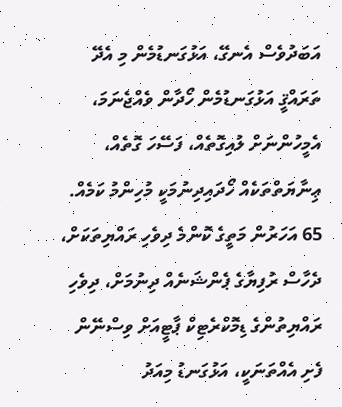އަބަދުވެސް އެނގޭ، އަޅުގަނޑުމެން މި އެދޭ ތަރައްޤީ އަޅުގަނޑުމެން ހޯދާން ވެއްޖެނަމަ، އެމީހުންނަށް ލުއިގޮތެއް، ފަސޭހަ ގޮތެއް، ޢިނާޔަތްތަކެއް ހޯދައިދިނުމަކީ މުހިންމު ކަމެއް. 65 އަހަރުން މަތީގެ ކޮންމެ ދިވެހި ރައްޔިތަކަށް، ދެހާސް ރުފިޔާގެ ޕެންޝަނެއް ދިނުމަށް، ދިވެހި ރައްޔިތުންގެ ޑިމޮކްރެޓިކް ޕާޓީއަށް ވިސްނޭން ފެށި އެއްތަނަކީ، އަޅުގަނޑު މިއަދު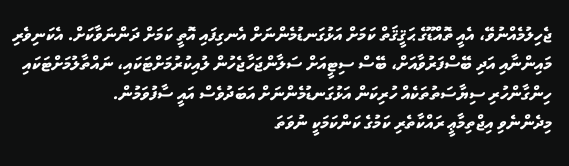ޖެހިލުމެއްނުވޭ، އެއީ ތޮއްޑޫގެ ޙަޤީޤަތް ކަމަށް އަޅުގަނޑުމެންނަށް އެނގިފައި އޮތީ ކަމަށް ދަންނަވާކަށް. އެކަނިވެރި މައިންނާއި އަދި ބޭސްފަރުވާއަށް، ބޭސް ސިޓީއަށް ސަލާންޖަހާޖެހުން ލުއިކުރުމަށްޓަކައި، ނައްތާލުމަށްޓަކައި ހިންގާންހުރި ސިޔާސަތުތަކެއް ހުރިކަން އަޅުގަނޑުމެންނަށް އަބަދުވެސް އައީ ސާފުވަމުން.
މިދެންނެވި އިޖްތިމާޢީ ރައްކާތެރި ކަމުގެ ކަންކަމަކީ ނުވަތަ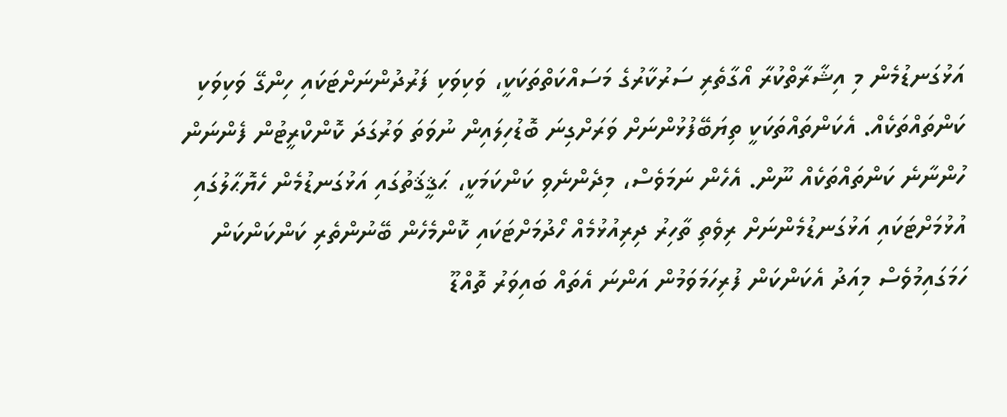އަޅުގަނޑުމެން މި އިޝާރާތްކުރާ އޯގާތެރި ސަރުކާރުގެ މަސައްކަތްތަކަކީ، ވަކިވަކި ފަރުދުންނަށްޓަކައި ހިންގޭ ވަކިވަކި ކަންތައްތަކެއް. އެކަންތައްތަކަކީ ތިޔަބޭފުޅުންނަށް ވަރަށްގިނަ ބޮޑުހިލައިން ނުވަތަ ވަރުގަދަ ކޮންކްރީޓުން ފެންނަން ހުންނާނެ ކަންތައްތަކެއް ނޫން. އެހެން ނަމަވެސް، މިދެންނެވި ކަންކަމަކީ، ޙަޤީޤަތުގައި އަޅުގަނޑުމެން ހެޔޮޙާލުގައި އުޅުމަށްޓަކައި އަޅުގަނޑުމެންނަށް ރިވެތި ތާހިރު ދިރިއުޅުމެއް ހޯދުމަށްޓަކައި ކޮންމެހެން ބޭނުންތެރި ކަންކަންކަން ހަމަގައިމުވެސް މިއަދު އެކަންކަން ފުރިހަމަވަމުން އަންނަ އެތައް ބައިވަރު ތޮއްޑޫ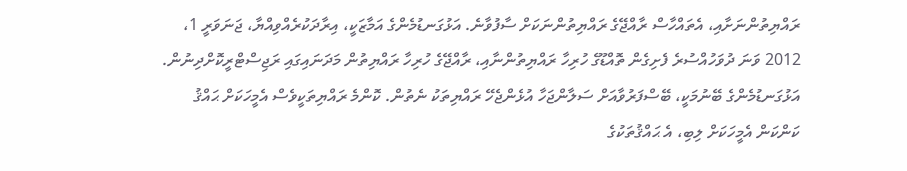ރައްޔިތުންނަށާއި، އެތައްހާސް ރާއްޖޭގެ ރައްޔިތުންނަކަށް ސާފުވާނެ. އަޅުގަނޑުމެންގެ އަމާޒަކީ، އިރާދަކުރެއްވިއްޔާ، ޖަނަވަރީ 1، 2012 ވަނަ ދުވަހުއްސުރެ ފެށިގެން ތޮއްޑޫގެ ހުރިހާ ރައްޔިތުންނާއި، ރާއްޖޭގެ ހުރިހާ ރައްޔިތުން މަދަނައިގައި ރަޖިސްޓްރީކޮށްދިނުން. އަޅުގަނޑުމެންގެ ބޭނުމަކީ، ބޭސްފަރުވާއަށް ސަލާންޖަހާ އުޅެންޖެހޭ ރައްޔިތަކު ނެތުން. ކޮންމެ ރައްޔިތަކީވެސް އެމީހަކަށް ޙައްޤު ކަންކަން އެމީހަކަށް ލިބި، އެ ޙައްޤުތަކުގެ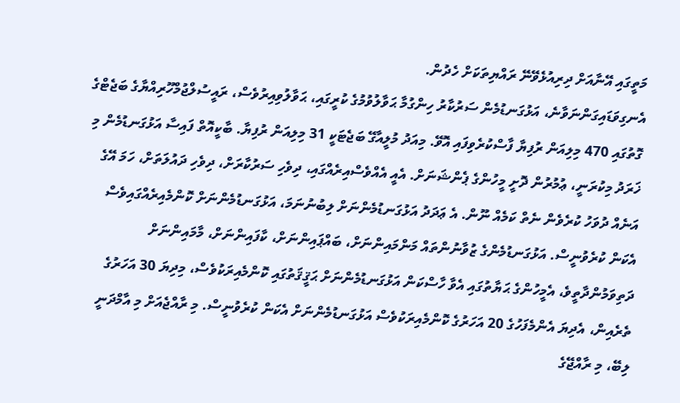މަތީގައި އޭނާއަށް ދިރިއުޅެވޭނޭ ރައްޔިތަކަށް ހެދުން.
އެނގިވަޑައިގަންނަވާނެ، އަޅުގަނޑުމެން ސަރުކާރު ހިންގުމާ ޙަވާލުވުމުގެ ކުރީގައި، ޙަވާލުވިއިރުވެސް، ރައީސުލްޖުމްހޫރިއްޔާގެ ބަޖެޓްގެ ގޮތުގައި 470 މިލިއަން ރުފިޔާ ފާސްކުރެވިފައި އޮވޭ. މިއަދު މުލީއާގޭ ބަޖެޓަކީ 31 މިލިއަން ރުފިޔާ. ބާކީއޮތް ފައިސާ އަޅުގަނޑުމެން މި ޚަރަދު މިކުރަނީ، ޢުމުރުން ދޮށީ މީހުންގެ ޕެންޝަނަށް. އެއީ އެއްވެސްއިރެއްގައި، ދިވެހި ސަރުކާރަށް، ދިވެހި ދައުލަތަށް، ހަމަ އޭގެ އަނެއް ދުވަހު ކުރެވެން ނެތް ކަމެއް ނޫން. އެ ޢަދަދު އަޅުގަނޑުމެންނަށް ލިބުނުނަމަ، އަޅުގަނޑުމެންނަށް ކޮންމެއިރެއްގައިވެސް އެކަން ކުރެވުނީސް. އަޅުގަނޑުމެންގެ ޒުވާނުންތައް މަންމައިންނަށް، ބައްޕައިންނަށް، ކާފައިންނަށް، މާމައިންނަށް ދަތިވަމުންދާތީވެ، އެމީހުންގެ ޙަޔާތުގައި އެވާ ހާސްކަން އަޅުގަނޑުމެންނަށް ޙަޤީޤަތުގައި ކޮންމެއިރަކުވެސް، މިދިޔަ 30 އަހަރުގެ ތެރެއިން، އެދިޔަ އެންމެފަހުގެ 20 އަހަރުގެ ކޮންމެއިރަކުވެސް އަޅުގަނޑުމެންނަށް އެކަން ކުރެވުނީސް. މި ރާއްޖެއަށް މި އާމްދަނީ ލިބޭ، މި ރާއްޖޭގެ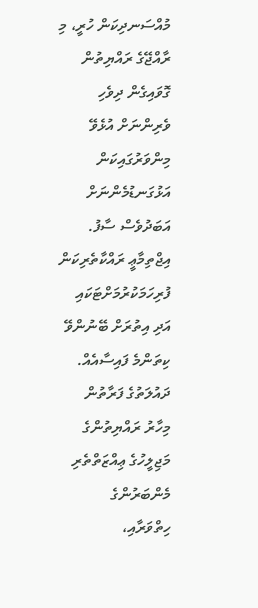މުއްސަނދިކަން ހުރީ، މި ރާއްޖޭގެ ރައްޔިތުން ގޮވައިގެން ދިވެހި ވެރިންނަށް އުޅެވޭ މިންވަރުގައިކަން އަޅުގަނޑުމެންނަށް އަބަދުވެސް ސާފު.
އިޖްތިމާޢީ ރައްކާތެރިކަން ފުރިހަމަކުރުމަށްޓަކައި އަދި އިތުރަށް ބޭނުންވޭ ކިތަންމެ ފައިސާއެއް. ދައުލަތުގެ ފަރާތުން މިހާރު ރައްޔިތުންގެ މަޖިލީހުގެ ޢިއްޒަތްތެރި މެންބަރުންގެ ހިތްވަރާއި،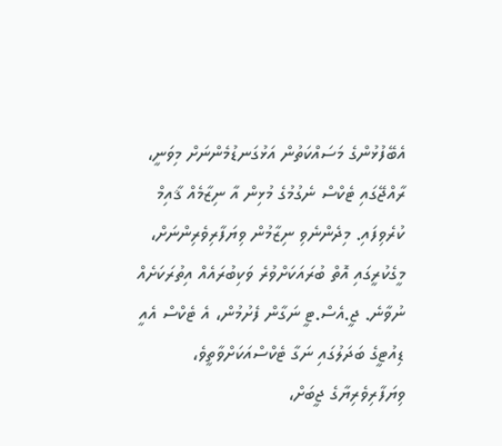އެބޭފުޅުންގެ މަސައްކަތުން އަޅުގަނޑުމެންނަށް މިވަނީ، ރާއްޖޭގައި ޓެކްސް ނެގުމުގެ މުޅިން އާ ނިޒާމެއް ޤާއިމް ކުރެވިފައި. މިދެންނެވި ނިޒާމުން ވިޔަފާރިވެރިންނަށް، މީގެކުރީގައި އޮތް ބުރައަކަށްވުރެ ވަކިބުރައެއް އިތުރަކަށެއް ނުވާނެ. ޖީ.އެސް.ޓީ ނަގާން ފެށުމުން، އެ ޓެކްސް އެއީ ޑިއުޓީގެ ބަދަލުގައި ނަގާ ޓެކްސްއަކަށްވާތީވެ، ވިޔަފާރިވެރިޔާގެ ޖީބަށް،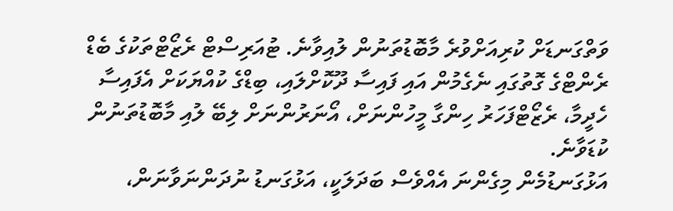ވަތްގަނޑަށް ކުރިއަށްވުރެ މާބޮޑުތަނުން ލުއިވާނެ. ޓުއަރިސްޓް ރެޒޯޓްތަކުގެ ބެޑް ރެންޓްގެ ގޮތުގައި ނެގެމުން އައި ފައިސާ ދޫކޮށްލައި، ބިޑްގެ ކުއްޔަކަށް އެފައިސާ ހެދީމާ، ރެޒޯޓްފަހަރު ހިންގާ މީހުންނަށް، އޯނަރުންނަށް ލިބޭ ލުއި މާބޮޑުތަނުން ކުޑަވާނެ.
އަޅުގަނޑުމެން މިގެންނަ އެއްވެސް ބަދަލަކީ، އަޅުގަނޑު ނުދަންނަވާނަން،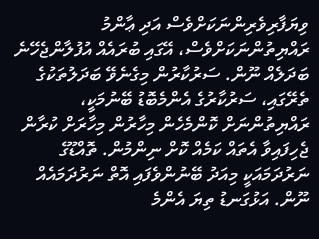ވިޔަފާރިވެރިންނަކަށްވެސް އަދި ޢާންމު ރައްޔިތުންނަކަށްވެސް، އޭގައި ބުރައެއް އުފުލާންޖެހޭނެ ބަދަލެއް ނޫން. ސަރުކާރުން މިގެނެވޭ ބަދަލުތަކުގެ ތެރޭގައި، ސަރުކާރުގެ އެންމެބޮޑު ބޭނުމަކީ، ރައްޔިތުންނަށް ކޮންމެހެން މިހާރުން މިހާރަށް ކުރާން ޖެހިފައިވާ އެތައް ކަމެއް ކޮށް ނިންމުން. ތޮއްޑޫގެ ނަރުދަމައަކީ މިއަދު ބޭނުންވެފައި އޮތް ނަރުދަމައެއް ނޫން. އަޅުގަނޑު ތިޔަ އެންމެ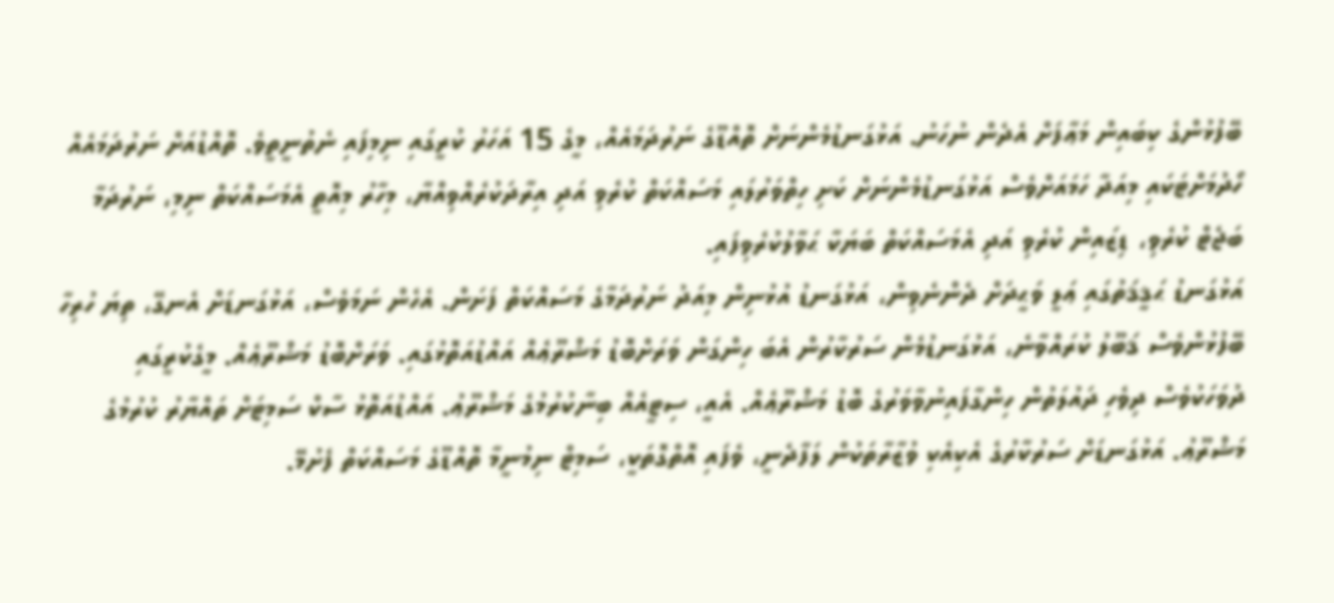ބޭފުޅުންގެ ކިބައިން މަޢާފަށް އެދެން ނުހަނު. އަޅުގަނޑުމެންނަށް ތޮއްޑޫގެ ނަރުދަމައެއް، މީގެ 15 އަހަރު ކުރީގައި ނިމިފައި ނެތުނީތީވެ. ތޮއްޑުއަށް ނަރުދަމައެއް ހޯދުމަށްޓަކައި މިއަދާ ހަމައަށްވެސް އަޅުގަނޑުމެންނަށް ކަށި ހިތްވަރުލައި މަސައްކަތް ކުރެވި އަދި އިރާދަކުރެއްވިއްޔާ، މިހާރު މިއޮތީ އެމަސައްކަތް ނިމި، ނަރުދަމާ ބަޖެޓް ކުރެވި، ޑިޒައިން ކުރެވި އަދި އެމަސައްކަތް ބަޔަކާ ޙަވާލުކުރެވިފައި.
އަޅުގަނޑު ޙަޤީޤަތުގައި ޢަލީ ވަޙީދަށް ދެންނެވިން، އަޅުގަނޑު އުޅުނިން މިއަދު ނަރުދަމާގެ މަސައްކަތް ފަށަން. އެހެން ނަމަވެސް، އަޅުގަނޑަށް އެނގޭ، ތިޔަ ހުރިހާ ބޭފުޅުންވެސް ޤަބޫލު ކުރައްވާނެ، އަޅުގަނޑުމެން ސަރުކާރުން އެބަ ހިންގަން ވަރަށްބޮޑު މަޝްރޫޢެއް އައްޑުއަތޮޅުގައި. ވަރަށްބޮޑު މަޝްރޫޢެއް. މީގެކުރީގައި ދުވަހަކުވެސް ދިވެހި ދައުލަތުން ހިންގާފައިނުވާވަރުގެ ބޮޑު މަޝްރޫޢެއް. އެއީ، ސިޓީއެއް ބިނާކުރުމުގެ މަޝްރޫޢު. އައްޑުއަތޮޅު ސާކް ސަމިޓަށް ތައްޔާރު ކުރުމުގެ މަޝްރޫޢު. އަޅުގަނޑަށް ސަރުކާރުގެ އެކިއެކި ވުޒާރާތަކުން ލަފާދެނީ، ވެފައި އޮތްގޮތަކީ، ސަމިޓް ނިމުނީމާ ތޮއްޑޫގެ މަސައްކަތް ފެށުމޭ.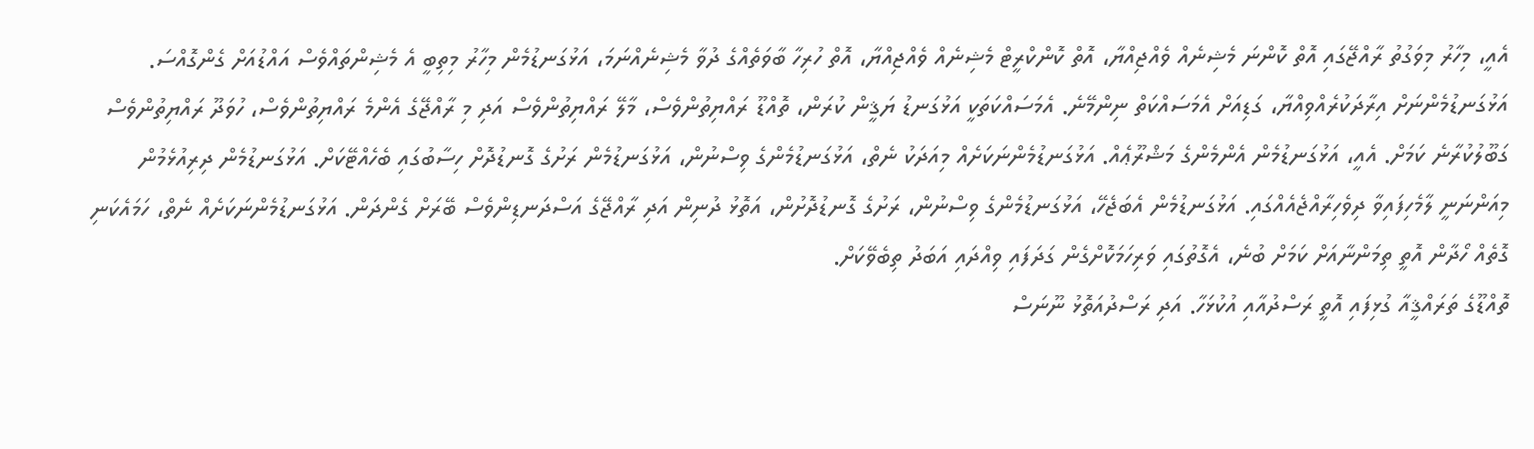އެއީ، މިހާރު މިވަގުތު ރާއްޖޭގައި އޮތް ކޮންނަ މެޝިނެއް ވެއްޖިއްޔާ، އޮތް ކޮންކްރީޓް މެޝިނެއް ވެއްޖިއްޔާ، އޮތް ހުރިހާ ބާވަތެއްގެ ދުވާ މެޝިނެއްނަމަ، އަޅުގަނޑުމެން މިހާރު މިތިބީ އެ މެޝިންތައްވެސް އައްޑުއަށް ގެންގޮއްސަ. އަޅުގަނޑުމެންނަށް އިރާދަކުރެއްވިއްޔާ، ގަޑިއަށް އެމަސައްކަތް ނިންމޭނެ. އެމަސައްކަތަކީ އަޅުގަނޑު ޔަޤީން ކުރަން، ތޮއްޑޫ ރައްޔިތުންވެސް، މާލޭ ރައްޔިތުންވެސް އަދި މި ރާއްޖޭގެ އެންމެ ރައްޔިތުންވެސް، ހުވަދޫ ރައްޔިތުންވެސް ގަބޫލުކުރާނެ ކަމަށް. އެއީ، އަޅުގަނޑުމެން އެންމެންގެ މަޝްރޫޢެއް. އަޅުގަނޑުމެންނަކަށެއް މިއަދަކު ނެތް، އަޅުގަނޑުމެންގެ ވިސްނުން، އަޅުގަނޑުމެން ރަށުގެ ގޮނޑުދޮށް ހިސާބުގައި ބެހެއްޓޭކަށް. އަޅުގަނޑުމެން ދިރިއުޅެމުން މިއަންނަނީ ލާމެހިފައިވާ ދިވެހިރާއްޖެއެއްގައި. އަޅުގަނޑުމެން އެބަޖެހޭ، އަޅުގަނޑުމެންގެ ވިސްނުން، ރަށުގެ ގޮނޑުދޮށުން، އަތޮޅު ދުނިން އަދި ރާއްޖޭގެ އަސްދަނޑިންވެސް ބޭރަށް ގެންދަން. އަޅުގަނޑުމެންނަކަށެއް ނެތް، ހަމައެކަނި ގޮތެއް ހޯދާން އޮތީ ތިމަންނާއަށް ކަމަށް ބުނެ، އެގޮތުގައި ވަރިހަމަކޮށްގެން ގަދަފައި ވިއްދައި އަބަދު ތިބެވޭކަށް.
ތޮއްޑޫގެ ތަރައްޤީއާ ގުޅިފައި އޮތީ ރަސްދުއާއި އުކުޅަހާ. އަދި ރަސްދުއަތޮޅު ނޫނަސް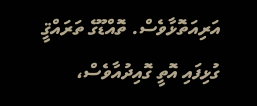އަރިއަތޮޅާވެސް. ތޮއްޑޫގެ ތަރައްޤީ ގުޅިފައި އޮތީ ގޮއިދުއާވެސް،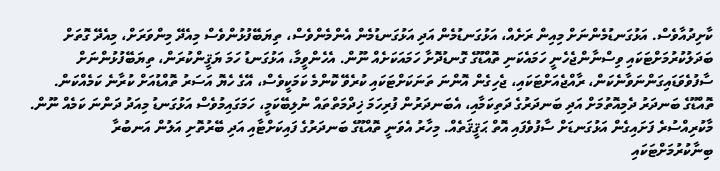ކާށިދުއާވެސް. އަޅުގަނޑުމެންނަށް މިއިން ރަށެއް، އަޅުގަނޑުމެން އަދި އަޅުގަނޑުމެން އެންމެންވެސް، ތިޔަބޭފުޅުންވެސް މިއެދޭ މިންވަރަށް، މިއެދޭ ގޮތަށް ބަދަލުކުރުމަށްޓަކައި ވިސްނާންޖެހެނީ ހަމައެކަނި ތޮއްޑޫގެ ގޮނޑުދޮށާ ހަމައަކަށެއް ނޫން. އެހެންވީމާ، އަޅުގަނޑު ހަމަ ޔަޤީންކުރަން، ތިޔަބޭފުޅުންނަށް ސާފުވެވަޑައިގަންނަވާނެކަން، ރާއްޖެއަށްޓަކައި، ޖެހިގެން އޮންނަ ތަނަކަށްޓަކައި ކުރެވޭ ކޮންމެ ކަމަކީވެސް، އޭގެ ހެޔޮ އަސަރު ތޮއްޑުއަށް ކުރާނެ ކަމެއްކަން. ތޮއްޑޫގެ ބަނދަރު ދެމިއޮތުމަށް އަދި ބަނދަރުގެ ދަތިކަމާއި، އެބަނދަރުން ފުރިހަމަ ޚިދްމަތްތައް ނުލިބޭކަމީ، ހަމަގައިމުވެސް އަޅުގަނޑު މިއަދު ދަންނަ ކަމެއް ނޫން. މާކުރިއްސުރެ ފަށައިގެން އަޅުގަނޑަށް ސާފުވެފައި އޮތް ޙަޤީޤަތެއް. މިހާރު އެވަނީ ތޮއްޑޫގެ ބަނދަރުގެ ފައިކަށްޓާއި އަދި ބޭރުތޮށި އަލުން އަނބުރާ ބިނާކުރުމަށްޓަކައި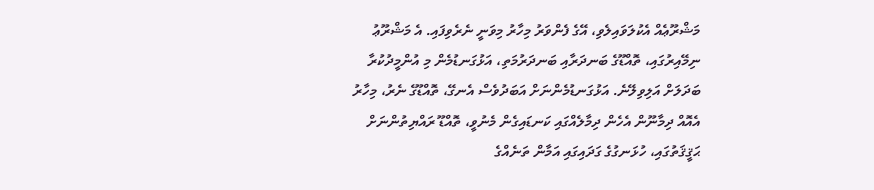މަޝްރޫޢެއް އެކުލަވައިލެވި، އޭގެ ފެންވަރު މިހާރު މިވަނީ ނެރެވިފައި. އެ މަޝްރޫޢު ނިމޭއިރުގައި، ތޮއްޑޫގެ ބަނދަރާއި ބަނދަރުމަތި، އަޅުގަނޑުމެން މި އުންމީދުކުރާ ބަދަލަށް އަލިވިލޭނެ. އަޅުގަނޑުމެންނަށް އަބަދުވެސް އެނގޭ، ތޮއްޑޫގެ ނެރު، މިހާރު އެއޮއް ދިމާނޫން އެހެން ދިމާލެއްގައި ކަނޑައިގެން މެނުވީ، ތޮއްޑޫ ރައްޔިތުންނަށް ޙަޤީޤަތުގައި، ހުޅަނގުގެ ގަދައިގައި އަމާން ތަނެއްގެ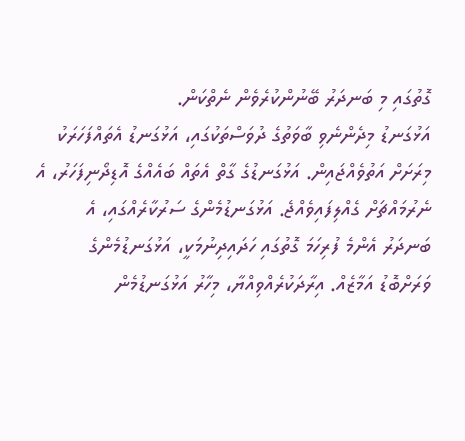ގޮތުގައި މި ބަނދަރު ބޭނުންކުރެވެން ނެތްކަން.
އަޅުގަނޑު މިދެންނެވި ބާވަތުގެ ދުވަސްތަކުގައި، އަޅުގަނޑު އެތައްފަހަރަކު މިރަށަށް އަތުވެއްޖައިން. އަޅުގަނޑުގެ ގާތް އެތައް ބައެއްގެ އޮޑިދޯނިފަހަރު، އެ ނެރުމައްޗަށް ގެއްލިފައިވެއްޖެ. އަޅުގަނޑުމެންގެ ސަރުކާރެއްގައި، އެ ބަނދަރު އެންމެ ފުރިހަމަ ގޮތުގައި ހަދައިދިނުމަކީ، އަޅުގަނޑުމެންގެ ވަރަށްބޮޑު އަމާޒެއް. އިރާދަކުރެއްވިއްޔާ، މިހާރު އަޅުގަނޑުމެން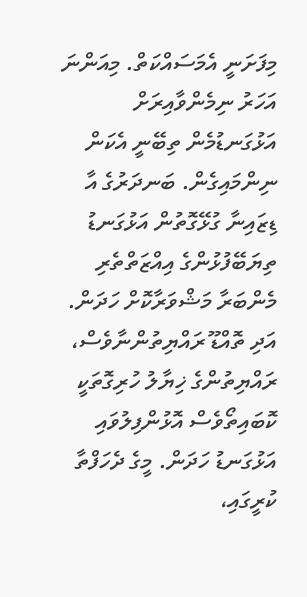މިފަށަނީ އެމަސައްކަތް. މިއަންނަ އަހަރު ނިމެންވާއިރަށް އަޅުގަނޑުމެން ތިބޭނީ އެކަން ނިންމައިގެން. ބަނދަރުގެ އާ ޑިޒައިނާ ގުޅޭގޮތުން އަޅުގަނޑު ތިޔަބޭފުޅުންގެ އިއްޒަތްތެރި މެންބަރާ މަޝްވަރާކޮށް ހަދަން. އަދި ތޮއްޑޫ ރައްޔިތުންނާވެސް، ރައްޔިތުންގެ ޚިޔާލު ހުރިގޮތަކީ ކޮބައިތޯވެސް އޮޅުންފިލުވައި އަޅުގަނޑު ހަދަން. މީގެ ދެހަފްތާ ކުރީގައި،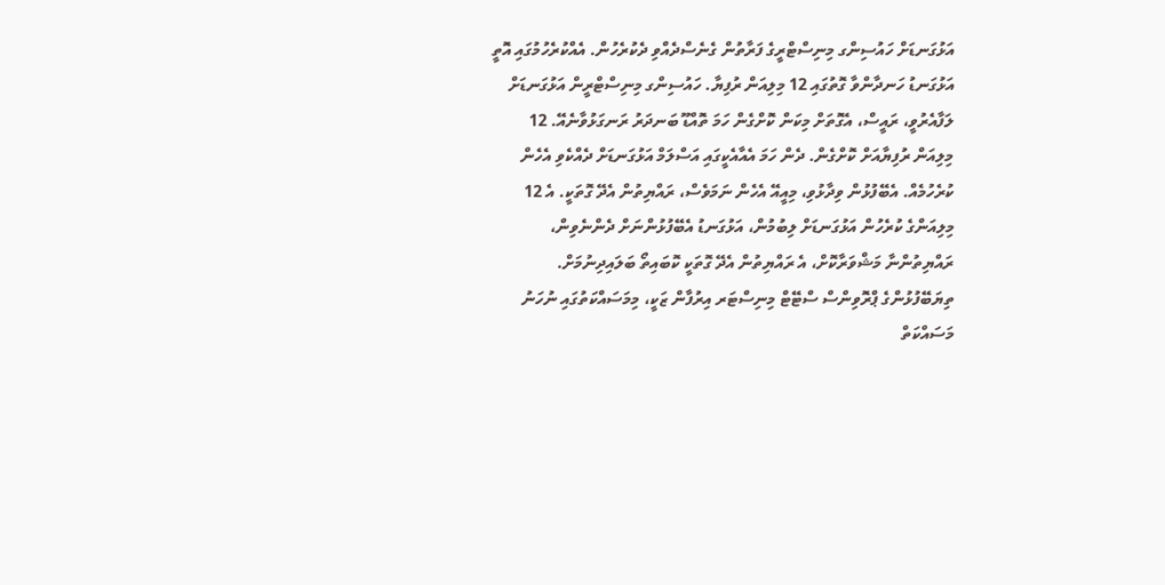އަޅުގަނޑަށް ހައުސިންގ މިނިސްޓްރީގެ ފަރާތުން ގެނެސްދެއްވި ދެކުރެހުން. އެއްކުރެހުމުގައި އޮތީ އަޅުގަނޑު ހަނދާންވާ ގޮތުގައި 12 މިލިއަން ރުފިޔާ. ހައުސިންގ މިނިސްޓްރީން އަޅުގަނޑަށް ލަފާއެރުވީ، ރައީސް، އެގޮތަށް މިކަން ކޮށްގެން ހަމަ ތޮއްޑޫ ބަނދަރު ރަނގަޅުވާނެއޭ. 12 މިލިއަން ރުފިޔާއަށް ކޮށްގެން. ދެން ހަމަ އެއާއެކީގައި އަސްލަމް އަޅުގަނޑަށް ދެއްކެވި އެހެން ކުރެހުމެއް. އެބޭފުޅުން ވިދާޅުވި، މިއީއޭ އެހެން ނަމަވެސް، ރައްޔިތުން އެދޭ ގޮތަކީ. އެ 12 މިލިއަންގެ ކުރެހުން އަޅުގަނޑަށް ލިބުމުން، އަޅުގަނޑު އެބޭފުޅުންނަށް ދެންނެވިން، ރައްޔިތުންނާ މަޝްވަރާކޮށް، އެ ރައްޔިތުން އެދޭ ގޮތަކީ ކޮބައިތޯ ބަލައިދިނުމަށް. ތިޔަބޭފުޅުންގެ ޕްރޮވިންސް ސްޓޭޓް މިނިސްޓަރ އިރުފާން ޒަކީ، މިމަސައްކަތުގައި ނުހަނު މަސައްކަތް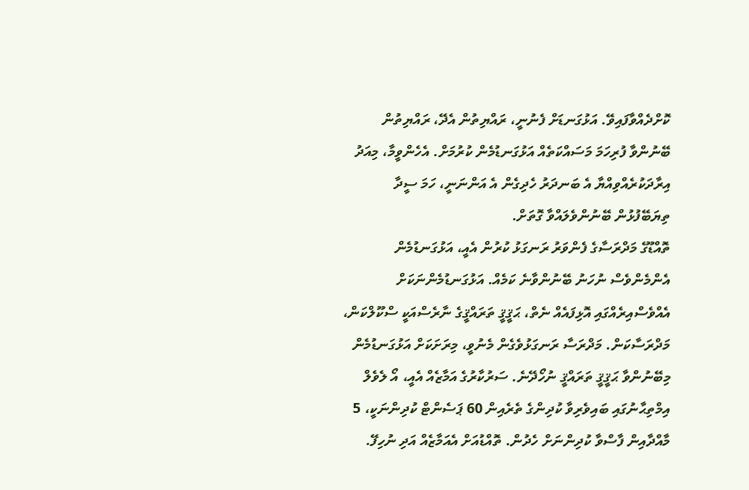ކޮށްދެއްވާފައިވޭ. އަޅުގަނޑަށް ފެނުނީ، ރައްޔިތުން އެދޭ، ރައްޔިތުން ބޭނުންވާ ފުރިހަމަ މަސައްކަތެއް އަޅުގަނޑުމެން ކުރުމަށް. އެހެންވީމާ، މިއަދު އިރާދަކުރެއްވިއްޔާ އެ ބަނދަރު ހެދިގެން އެ އަންނަނީ، ހަމަ ސީދާ ތިޔަބޭފުޅުން ބޭނުންވެލައްވާ ގޮތަށް.
ތޮއްޑޫގެ މަދްރަސާގެ ފެންވަރު ރަނގަޅު ކުރުން އެއީ، އަޅުގަނޑުމެން އެންމެންވެސް ނުހަނު ބޭނުންވާނެ ކަމެއް. އަޅުގަނޑުމެންނަކަށް އެއްވެސްއިރެއްގައި އޮޅިފައެއް ނެތް، ޙަޤީޤީ ތަރައްޤީގެ ނާރެސްއަކީ ސްކޫލްކަން، މަދްރަސާކަން. މަދްރަސާ ރަނގަޅުވެގެން މެނުވީ، މިރަށަކަށް އަޅުގަނޑުމެން މިބޭނުންވާ ޙަޤީޤީ ތަރައްޤީ ނުހޯދޭނެ. ސަރުކާރުގެ އަމާޒެއް އެއީ، އޯ ލެވެލް އިމްތިޙާނުގައި ބައިވެރިވާ ކުދިންގެ ތެރެއިން 60 ޕަސެންޓް ކުދިންނަކީ، 5 މާއްދާއިން ފާސްވާ ކުދިންނަށް ހެދުން. ތޮއްޑުއަށް އެއަމާޒެއް އަދި ނުހިފޭ.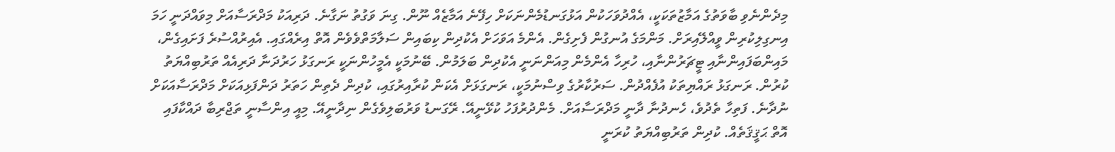މިދެންނެވި ބާވަތުގެ އަމާޒުތަކަކީ، އެއްދުވަހަކުން އަޅުގަނޑުމެންނަކަށް ހިފޭނެ އަމާޒެއް ނޫން. ގިނަ ވަގުތު ނަގާނެ. ދަރިއަކު މަދްރަސާއަށް މިވައްދަނީ ހަމަ އިނގިލިކުރިން ވީއްލޭއިރަށް. މަންމަގެ އުނގުން ފެށިގެން. އެންމެ އަވަހަށް އެކުދިން ކިބައިން ސަލާމަތްވެވެން އޮތް އިރެއްގައި. އެއިރުއްސުރެ ފަށައިގެން، މައިންބަފައިންނާއި ޓީޗަރުންނާއި، ހުރިހާ އެންމެން މިއަންނަނީ އެކުދިން ބަލަމުން. ބޭނުމަކީ އެމީހުންނަކީ ރަނގަޅު ހަރުދަނާ ދަރިއެއް ތަރުބިއްޔަތު ކުރުން. ރަނގަޅު ރައްޔިތަކު އުފެއްދުން. ސަރުކާރުގެ ވިސްނުމަކީ، ރަނގަޅަށް އެކަން ކުރާއިރުގައި، ކުދިން ދެތިން ހަތަރު ދަންފަޅިއަކަށް މަދްރަސާއަކަށް ނުދާނެ. ފަތިހާ ތެދުވެ، ހެނދުނާ ދާނީ މަދްރަސާއަށް. މެންދުރުފަހު ކުޅޭނީއޭ. ރޭގަނޑު ވަރުބަލިވެގެން ނިދާނީއޭ. މިއީ އިންސާނީ ތަޖްރިބާ ދައްކާފައި އޮތް ޙަޤީޤަތެއް. ކުދިން ތަރުބިއްޔަތު ކުރަނީ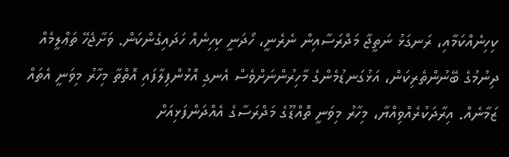ކިހިނެއްކަމާއި، ރަނގަޅު ނަތީޖާ މަދްރަސާއިން ނެރެނީ، ހޯދަނީ ކިހިނެއް ހަދައިގެންކަން. ވަށާޖެހޭ ތަޢްލީމެއް ދިނުމުގެ ބޭނުންތެރިކަން، އަޅުގަނޑުމެންގެ މާހިރުންނަށްވެސް އެނގި އޮޅުންފިލާފައި އޮތްތާ މިހާރު މިވަނީ އެތައް ޒަމާނެއް. އިރާދަކުރެއްވިއްޔާ، މިހާރު މިވަނީ ތޮއްޑޫގެ މަދްރަސާގެ އެއްދަންފަޅިއަށް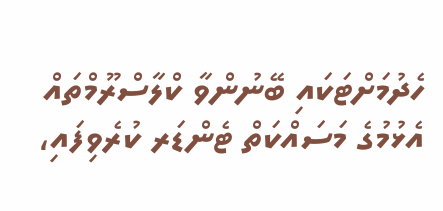ހެދުމަށްޓަކައި ބޭނުންވާ ކްލާސްރޫމްތައް އެޅުމުގެ މަސައްކަތް ޓެންޑަރ ކުރެވިފައި،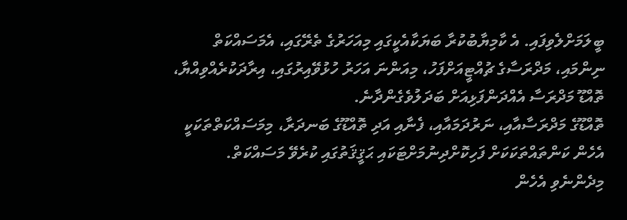ބީލަމަށްލެވިފައި. އެ ކާމިޔާބުކުރާ ބަޔަކާއެކީގައި މިއަހަރުގެ ތެރޭގައި، އެމަސައްކަތް ނިންމައި، މަދްރަސާގެ ޗުއްޓީއަށްފަހު، މިއަންނަ އަހަރު ހުޅުވޭއިރުގައި، އިރާދަކުރެއްވިއްޔާ، ތޮއްޑޫ މަދްރަސާ އެއްދަންފަޅިއަށް ބަދަލުވެގެންދާނެ.
ތޮއްޑޫގެ މަދްރަސާއާއި، ނަރުދަމައާއި، ފެނާއި އަދި ތޮއްޑޫގެ ބަނދަރާ، މިމަސައްކަތްތަކަކީ އެހެން ކަންތައްތަކަކަށް ފަހިކޮށްދިނުމަށްޓަކައި ޙަޤީޤަތުގައި ކުރެވޭ މަސައްކަތް. މިދެންނެވި އެހެން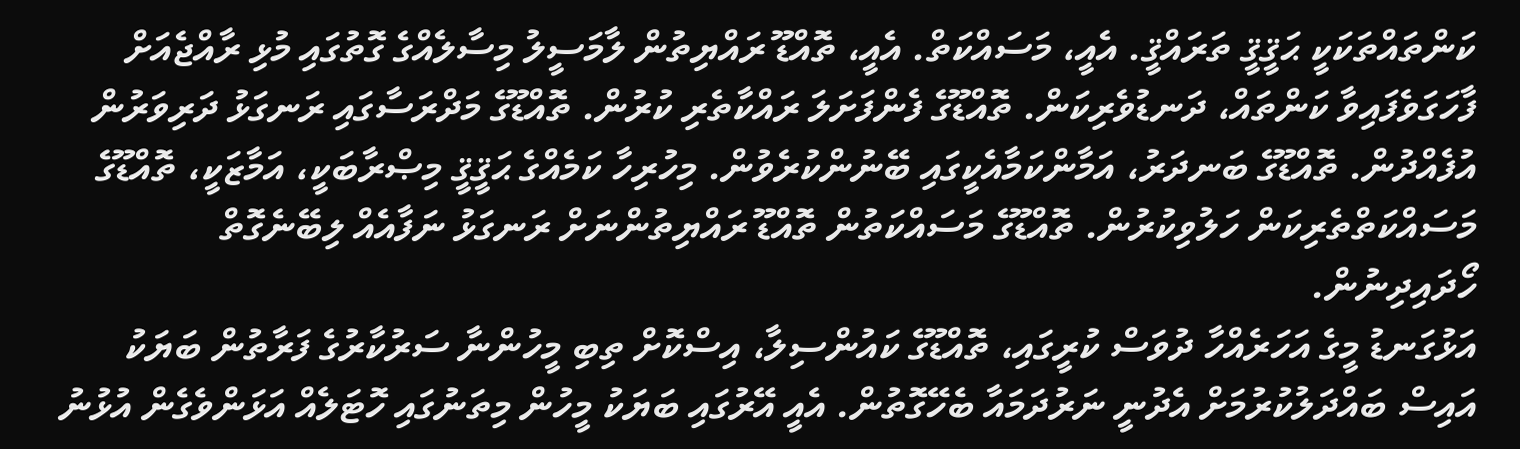ކަންތައްތަކަކީ ޙަޤީޤީ ތަރައްޤީ. އެއީ، މަސައްކަތް. އެއީ، ތޮއްޑޫ ރައްޔިތުން ލާމަސީލު މިސާލެއްގެ ގޮތުގައި މުޅި ރާއްޖެއަށް ފާހަގަވެފައިވާ ކަންތައް، ދަނޑުވެރިކަން. ތޮއްޑޫގެ ފެންފަށަލަ ރައްކާތެރި ކުރުން. ތޮއްޑޫގެ މަދްރަސާގައި ރަނގަޅު ދަރިވަރުން އުފެއްދުން. ތޮއްޑޫގެ ބަނދަރު، އަމާންކަމާއެކީގައި ބޭނުންކުރެވުން. މިހުރިހާ ކަމެއްގެ ޙަޤީޤީ މިޞްރާބަކީ، އަމާޒަކީ، ތޮއްޑޫގެ މަސައްކަތްތެރިކަން ހަލުވިކުރުން. ތޮއްޑޫގެ މަސައްކަތުން ތޮއްޑޫ ރައްޔިތުންނަށް ރަނގަޅު ނަފާއެއް ލިބޭނެގޮތް ހޯދައިދިނުން.
އަޅުގަނޑު މީގެ އަހަރެއްހާ ދުވަސް ކުރީގައި، ތޮއްޑޫގެ ކައުންސިލާ، އިސްކޮށް ތިބި މީހުންނާ ސަރުކާރުގެ ފަރާތުން ބަޔަކު އައިސް ބައްދަލުކުރުމަށް އެދުނީ ނަރުދަމައާ ބެހޭގޮތުން. އެއީ އޭރުގައި ބަޔަކު މީހުން މިތަނުގައި ހޮޓަލެއް އަޅަންވެގެން އުޅުނު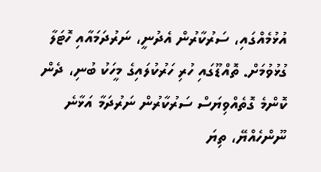އުޅުމެއްގައި، ސަރުކާރުން އެދުނީ، ނަރުދަމައާއި ހޮޓަލާ ގުޅުވުމަށް. ތޮއްޑޫގައި ހުރި ހަރުކުލައިގެ މީހަކު ބުނި، ދެން ކޮންމެ ގޮތެއްވިޔަސް ސަރުކާރުން ނަރުދަމާ އަޅާނެ ނޫންހެއްޔޭ، ތިޔަ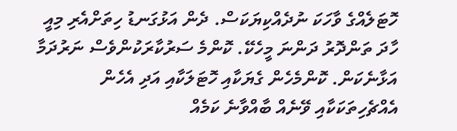ހޮޓަލެއްގެ ވާހަކަ ނުދެއްކިޔަކަސް. ދެން އަޅުގަނޑު ހިތަށްއެރި މިއީ ހާދަ ތަންދޮރު ދަންނަ މީހެކޭ. ކޮންމެ ސަރުކާރަކުންވެސް ނަރުދަމާ އަޅާނެކަން. ކޮންމެހެން ގެޔަކާއި ހޮޓަލަކާއި އަދި އެހެން އެއްޗެހިތަކަކާއި ވޭނެއް ބާއްވާނެ ކަމެއް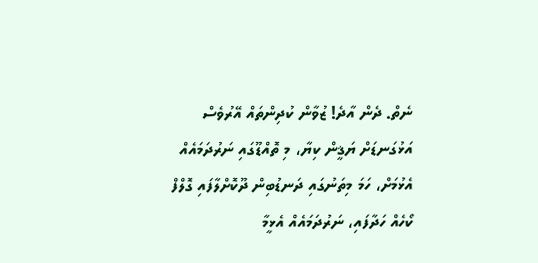ނެތް. ދެން އާދެ! ޒުވާން ކުދިންތައް އޭރުވެސް އަޅުގަނޑަށް ޔަޤީން ކިޔާ، މި ތޮއްޑޫގައި ނަރުދަމައެއް އެޅުމަށް، ހަމަ މިތަނުގައި ދަނޑުބިން ދޫކޮށްލާފައި ގޮލްފް ކޯހެއް ހަދާފައި، ނަރުދަމައެއް އެޅީމާ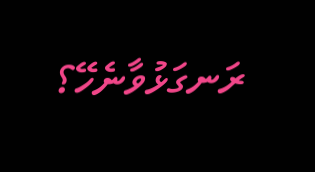ރަނގަޅުވާނެހޭ؟